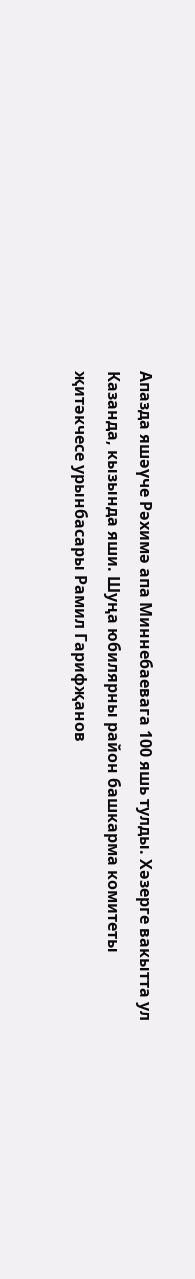Апазда яшәүче Рәхимә апа Миннебаевага 100 яшь тулды. Хәзерге вакытта ул Казанда, кызында яши. Шуңа юбилярны район башкарма комитеты җитәкчесе урынбасары Рамил Гарифҗанов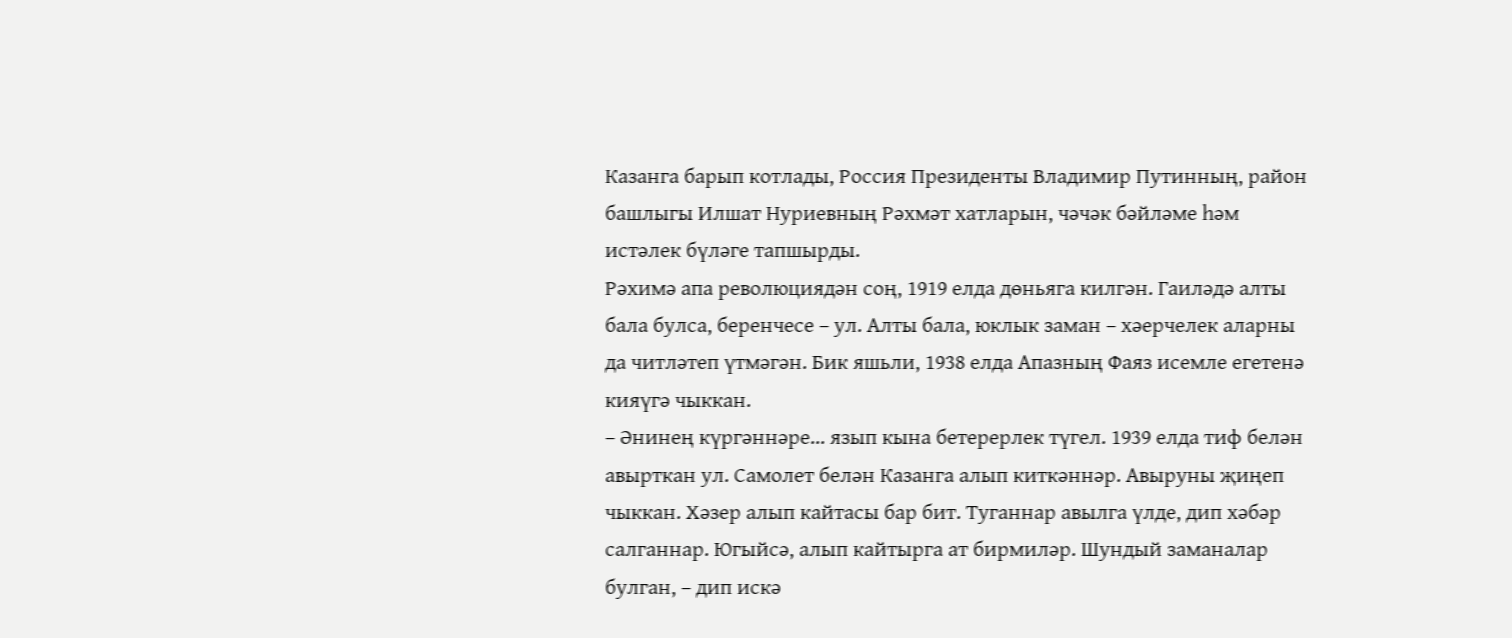Казанга барып котлады, Россия Президенты Владимир Путинның, район башлыгы Илшат Нуриевның Рәхмәт хатларын, чәчәк бәйләме һәм истәлек бүләге тапшырды.
Рәхимә апа революциядән соң, 1919 елда дөньяга килгән. Гаиләдә алты бала булса, беренчесе – ул. Алты бала, юклык заман – хәерчелек аларны да читләтеп үтмәгән. Бик яшьли, 1938 елда Апазның Фаяз исемле егетенә кияүгә чыккан.
– Әнинең күргәннәре... язып кына бетерерлек түгел. 1939 елда тиф белән авырткан ул. Самолет белән Казанга алып киткәннәр. Авыруны җиңеп чыккан. Хәзер алып кайтасы бар бит. Туганнар авылга үлде, дип хәбәр салганнар. Югыйсә, алып кайтырга ат бирмиләр. Шундый заманалар булган, – дип искә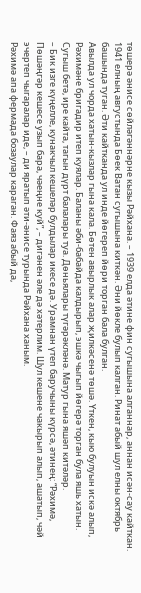төшерә әнисе сөйләгәннәрне кызы Рәйхана. – 1939 елда әтине фин сугышына алганнар, аннан исән-сау кайткан. 1941 елның августында Бөек Ватан сугышына киткән. Әни йөкле булып калган. Ринат абый шул елны октябрь башында туган. Әти кайтканда ул инде йөгереп йөри торган бала булган.
Авылда ул чорда хатын-кызлар гына кала. Бөтен авырлык алар җилкәсенә төшә. Үткен, кыю булуын искә алып, Рәхимәне бригадир итеп куялар. Баланы әби-бабайда калдырып, эшкә чыгып йөгерә торган була яшь хатын.
Сугыш бетә, ире кайта, тагын дүрт балалары туа. Дөньялары түгәрәкләнә. Матур гына яшәп китәләр.
– Бик изге күңелле, кунакчыл кешеләр булдылар икесе дә. Урамнан үтеп баручыны күрсә, әтинең: “Рәхимә, Пөшәңгәр кешесе узып бара, чәеңне куй”, – дигәнен әле дә хәтерлим. Шул кешене чакырып алып, ашатып, чәй эчертеп чыгаралар иде, – ди яратып әти-әнисе турында Рәйхана ханым.
Рәхимә апа фермада бозаулар караган. Фаяз абый да,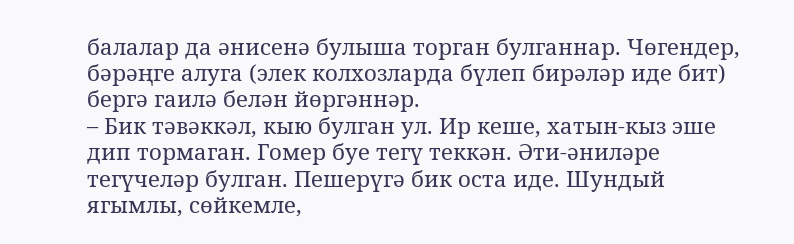балалар да әнисенә булыша торган булганнар. Чөгендер, бәрәңге алуга (элек колхозларда бүлеп бирәләр иде бит) бергә гаилә белән йөргәннәр.
– Бик тәвәккәл, кыю булган ул. Ир кеше, хатын-кыз эше дип тормаган. Гомер буе тегү теккән. Әти-әниләре тегүчеләр булган. Пешерүгә бик оста иде. Шундый ягымлы, сөйкемле,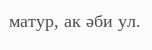матур, ак әби ул.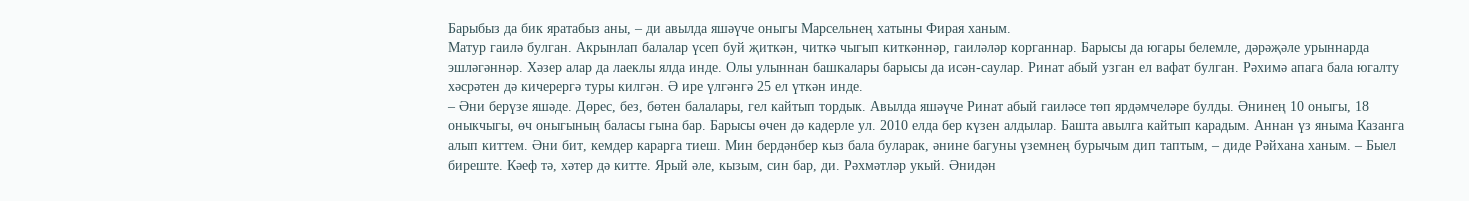Барыбыз да бик яратабыз аны, – ди авылда яшәүче оныгы Марсельнең хатыны Фирая ханым.
Матур гаилә булган. Акрынлап балалар үсеп буй җиткән, читкә чыгып киткәннәр, гаиләләр корганнар. Барысы да югары белемле, дәрәҗәле урыннарда эшләгәннәр. Хәзер алар да лаеклы ялда инде. Олы улыннан башкалары барысы да исән-саулар. Ринат абый узган ел вафат булган. Рәхимә апага бала югалту хәсрәтен дә кичерергә туры килгән. Ә ире үлгәнгә 25 ел үткән инде.
– Әни берүзе яшәде. Дөрес, без, бөтен балалары, гел кайтып тордык. Авылда яшәүче Ринат абый гаиләсе төп ярдәмчеләре булды. Әнинең 10 оныгы, 18 оныкчыгы, өч оныгының баласы гына бар. Барысы өчен дә кадерле ул. 2010 елда бер күзен алдылар. Башта авылга кайтып карадым. Аннан үз яныма Казанга алып киттем. Әни бит, кемдер карарга тиеш. Мин бердәнбер кыз бала буларак, әнине багуны үземнең бурычым дип таптым, – диде Рәйхана ханым. – Быел биреште. Кәеф тә, хәтер дә китте. Ярый әле, кызым, син бар, ди. Рәхмәтләр укый. Әнидән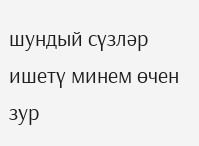шундый сүзләр ишетү минем өчен зур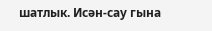шатлык. Исән-сау гына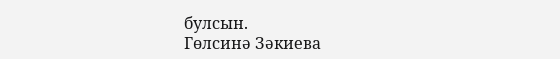булсын.
Гөлсинә Зәкиева